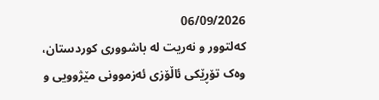06/09/2026
کەلتوور و نەریت لە باشووری کوردستان، وەک تۆڕێکی ئاڵۆزی ئەزموونی مێژوویی و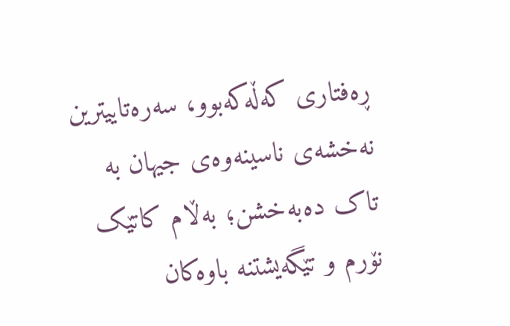ڕەفتاری کەڵەکەبوو، سەرەتاییترین نەخشەی ناسینەوەی جیهان بە تاک دەبەخشن؛ بەڵام کاتێک نۆرم و تێگەیشتنە باوەکان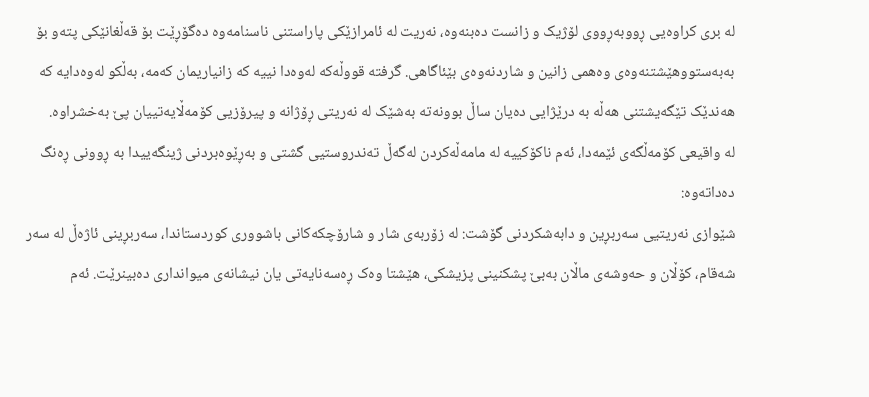لە بری کراوەیی ڕووبەڕووی لۆژیک و زانست دەبنەوە، نەریت لە ئامرازێکی پاراستنی ناسنامەوە دەگۆڕێت بۆ قەڵغانێکی پتەو بۆ بەبەستووهێشتنەوەی وەهمی زانین و شاردنەوەی بێئاگاهی. گرفتە قووڵەکە لەوەدا نییە کە زانیاریمان کەمە، بەڵکو لەوەدایە کە هەندێک تێگەیشتنی هەڵە بە درێژایی دەیان ساڵ بوونەتە بەشێک لە نەریتی ڕۆژانە و پیرۆزیی کۆمەڵایەتییان پێ بەخشراوە.
لە واقیعی کۆمەڵگەی ئێمەدا، ئەم ناکۆکییە لە مامەڵەکردن لەگەڵ تەندروستیی گشتی و بەڕێوەبردنی ژینگەییدا بە ڕوونی ڕەنگ دەداتەوە:
شێوازی نەریتیی سەربڕین و دابەشکردنی گۆشت: لە زۆربەی شار و شارۆچکەکانی باشووری کوردستاندا، سەربڕینی ئاژەڵ لە سەر شەقام، کۆڵان و حەوشەی ماڵان بەبێ پشکنینی پزیشکی، هێشتا وەک ڕەسەنایەتی یان نیشانەی میوانداری دەبینرێت. ئەم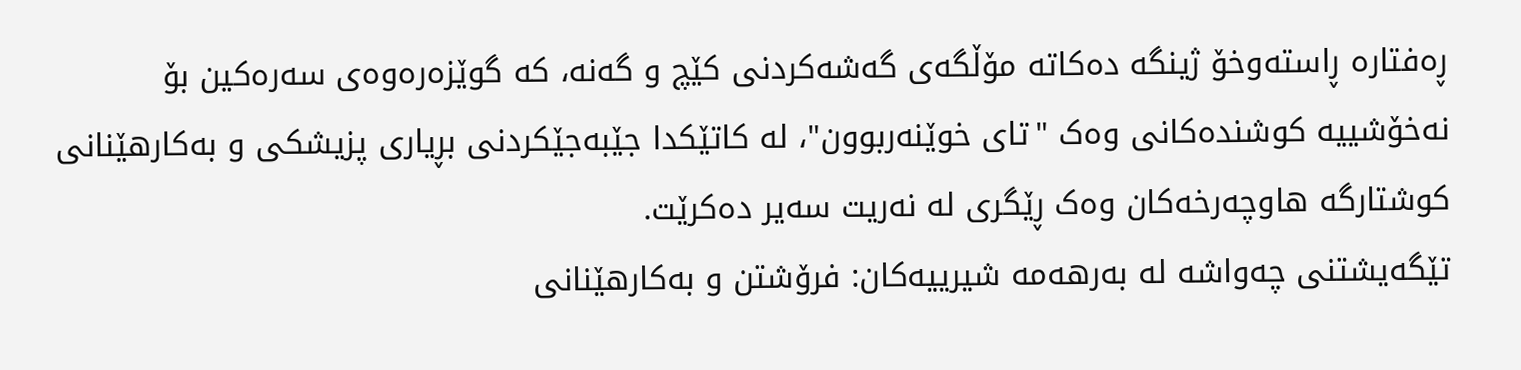ڕەفتارە ڕاستەوخۆ ژینگە دەکاتە مۆڵگەی گەشەکردنی کێچ و گەنە، کە گوێزەرەوەی سەرەکین بۆ نەخۆشییە کوشندەکانی وەک "تای خوێنەربوون"، لە کاتێکدا جێبەجێکردنی بڕیاری پزیشکی و بەکارهێنانی کوشتارگە هاوچەرخەکان وەک ڕێگری لە نەریت سەیر دەکرێت.
تێگەیشتنی چەواشە لە بەرهەمە شیرییەکان: فرۆشتن و بەکارهێنانی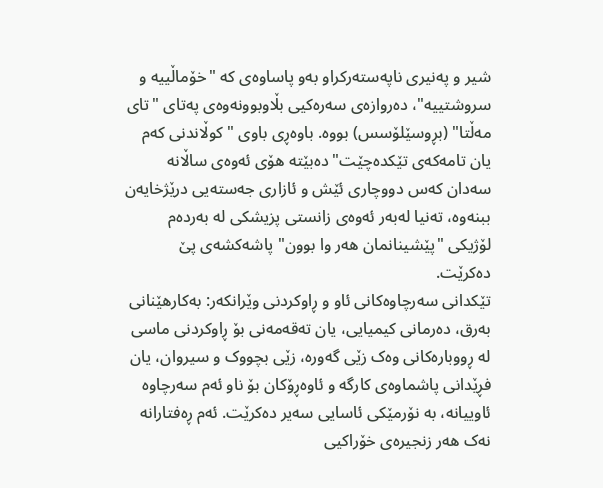شیر و پەنیری ناپەستەرکراو بەو پاساوەی کە "خۆماڵییە و سروشتییە"، دەروازەی سەرەکیی بڵاوبوونەوەی پەتای "تای مەڵتا" (بڕوسێلۆسس) بووە. باوەڕی باوی "کوڵاندنی کەم یان تامەکەی تێکدەچێت" دەبێتە هۆی ئەوەی ساڵانە سەدان کەس دووچاری ئێش و ئازاری جەستەیی درێژخایەن ببنەوە، تەنیا لەبەر ئەوەی زانستی پزیشکی لە بەردەم لۆژیکی "پێشینانمان هەر وا بوون" پاشەکشەی پێ دەکرێت.
تێکدانی سەرچاوەکانی ئاو و ڕاوکردنی وێرانکەر: بەکارهێنانی بەرق، دەرمانی کیمیایی، یان تەقەمەنی بۆ ڕاوکردنی ماسی لە ڕووبارەکانی وەک زێی گەورە، زێی بچووک و سیروان، یان فڕێدانی پاشماوەی کارگە و ئاوەڕۆکان بۆ ناو ئەم سەرچاوە ئاوییانە، بە نۆرمێکی ئاسایی سەیر دەکرێت. ئەم ڕەفتارانە نەک هەر زنجیرەی خۆراکیی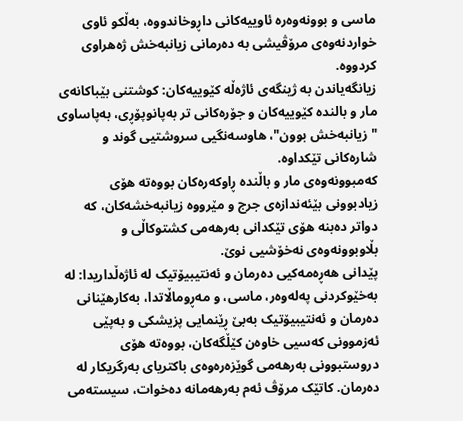ماسی و بوونەوەرە ئاوییەکانی داڕوخاندووە، بەڵکو ئاوی خواردنەوەی مرۆڤیشی بە دەرمانی زیانبەخش ژەهراوی کردووە.
زیانگەیاندن بە ژینگەی ئاژەڵە کێوییەکان: کوشتنی بێباکانەی مار و بالندە کێوییەکان و جۆرەکانی تر بەپانوپۆڕی، بەپاساوی "زیانبەخش بوون"، هاوسەنگیی سروشتیی گوند و شارەکانی تێکداوە.
کەمبوونەوەی مار و باڵندە ڕاوکەرەکان بووەتە هۆی زیادبوونی بێئەندازەی جرج و مێرووە زیانبەخشەکان، کە دواتر دەبنە هۆی تێکدانی بەرهەمی کشتوکاڵی و بڵاوبوونەوەی نەخۆشیی نوێ.
پێدانی هەڕەمەکیی دەرمان و ئەنتیبیۆتیک لە ئاژەڵداریدا: لە بەخێوکردنی پەلەوەر، ماسی، و مەڕوماڵاتدا، بەکارهێنانی دەرمان و ئەنتیبیۆتیک بەبێ ڕێنمایی پزیشکی و بەپێی ئەزموونی کەسیی خاوەن کێڵگەکان، بووەتە هۆی دروستبوونی بەرهەمی گوێزەرەوەی باکتریای بەرگریکار لە دەرمان. کاتێک مرۆڤ ئەم بەرهەمانە دەخوات، سیستەمی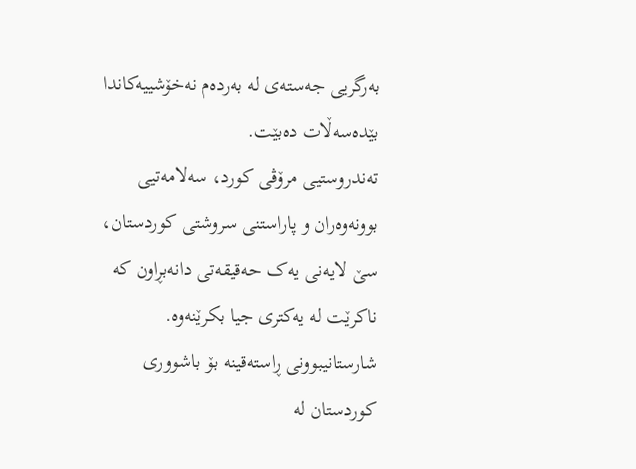بەرگریی جەستەی لە بەردەم نەخۆشییەکاندا بێدەسەڵات دەبێت.
تەندروستیی مرۆڤی کورد، سەلامەتیی بوونەوەران و پاراستنی سروشتی کوردستان، سێ لایەنی یەک حەقیقەتی دانەبڕاون کە ناكرێت لە یەکتری جیا بکرێنەوە. شارستانیبوونی ڕاستەقینە بۆ باشووری کوردستان لە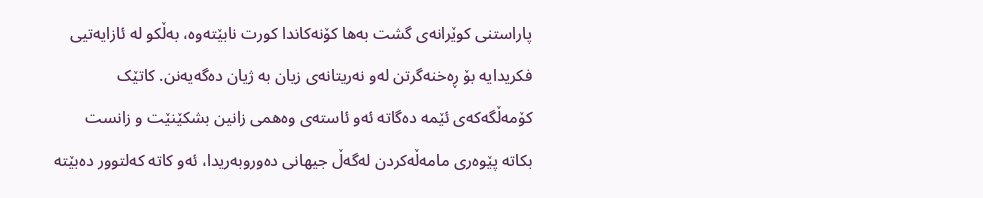پاراستنی کوێرانەی گشت بەها کۆنەکاندا کورت نابێتەوە، بەڵکو لە ئازایەتیی فکریدایە بۆ ڕەخنەگرتن لەو نەریتانەی زیان بە ژیان دەگەیەنن. کاتێک کۆمەڵگەکەی ئێمە دەگاتە ئەو ئاستەی وەهمی زانین بشکێنێت و زانست بکاتە پێوەری مامەڵەکردن لەگەڵ جیهانی دەوروبەریدا، ئەو کاتە کەلتوور دەبێتە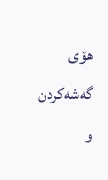هۆی گەشەکردن و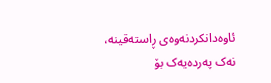ئاوەدانکردنەوەی ڕاستەقینە، نەک پەردەیەک بۆ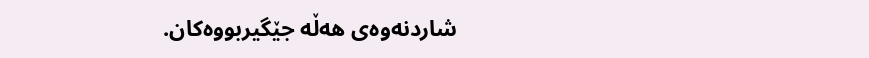شاردنەوەی هەڵە جێگیربووەکان.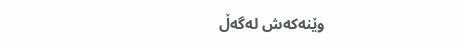وێنەکەش لەگەڵ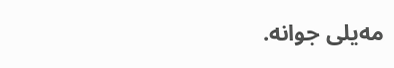مەیلی جوانە.